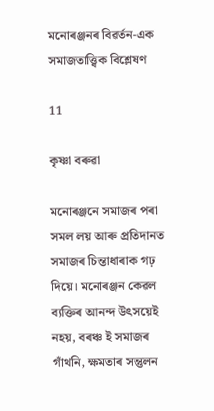মনোৰঞ্জনৰ বিৱৰ্তন-এক সমাজতাত্ত্বিক বিশ্লেষণ

11

কৃষ্ণা বৰুৱা

মনোৰঞ্জনে সমাজৰ পৰা সমল লয় আৰু প্ৰতিদানত সমাজৰ চিন্তাধাৰাক গঢ় দিয়ে। মনোৰঞ্জন কেৱল ব্যক্তিৰ আনন্দ উৎসয়েই নহয়, বৰঞ্চ ই সমাজৰ গাঁথনি, ক্ষমতাৰ সন্তুলন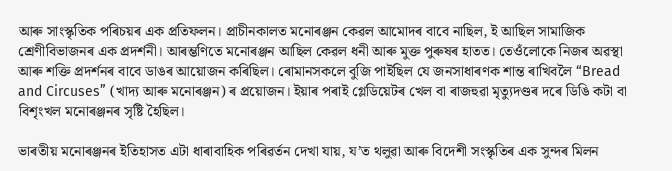আৰু সাংস্কৃতিক পৰিচয়ৰ এক প্রতিফলন। প্রাচীনকালত মনোৰঞ্জন কেৱল আমোদৰ বাবে নাছিল, ই আছিল সামাজিক শ্ৰেণীবিভাজনৰ এক প্ৰদৰ্শনী। আৰম্ভণিতে মনোৰঞ্জন আছিল কেৱল ধনী আৰু মুক্ত পুৰুষৰ হাতত। তেওঁলোকে নিজৰ অৱস্থা আৰু শক্তি প্ৰদৰ্শনৰ বাবে ডাঙৰ আয়োজন কৰিছিল। ৰোমানসকলে বুজি পাইছিল যে জনসাধাৰণক শান্ত ৰাখিবলৈ “Bread and Circuses” (খাদ্য আৰু মনোৰঞ্জন) ৰ প্ৰয়োজন। ইয়াৰ পৰাই গ্লেডিয়েটৰ খেল বা ৰাজহুৱা মৃত্যুদণ্ডৰ দৰে ডিঙি কটা বা বিশৃংখল মনোৰঞ্জনৰ সৃষ্টি হৈছিল।

ভাৰতীয় মনোৰঞ্জনৰ ইতিহাসত এটা ধাৰাবাহিক পৰিৱৰ্তন দেখা যায়, য’ত থলুৱা আৰু বিদেশী সংস্কৃতিৰ এক সুন্দৰ মিলন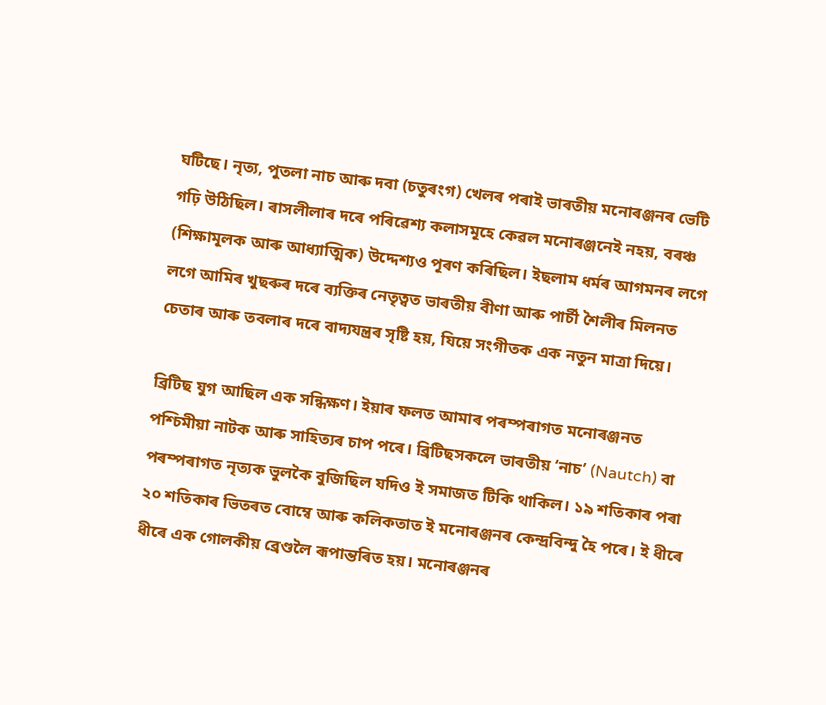ঘটিছে। নৃত্য, পুতলা নাচ আৰু দবা (চতুৰংগ) খেলৰ পৰাই ভাৰতীয় মনোৰঞ্জনৰ ভেটি গঢ়ি উঠিছিল। ৰাসলীলাৰ দৰে পৰিৱেশ্য কলাসমূহে কেৱল মনোৰঞ্জনেই নহয়, বৰঞ্চ (শিক্ষামূলক আৰু আধ্যাত্মিক) উদ্দেশ্যও পূৰণ কৰিছিল। ইছলাম ধৰ্মৰ আগমনৰ লগে লগে আমিৰ খুছৰুৰ দৰে ব্যক্তিৰ নেতৃত্বত ভাৰতীয় বীণা আৰু পাৰ্চী শৈলীৰ মিলনত চেতাৰ আৰু তবলাৰ দৰে বাদ্যযন্ত্ৰৰ সৃষ্টি হয়, যিয়ে সংগীতক এক নতুন মাত্রা দিয়ে।

ব্ৰিটিছ যুগ আছিল এক সন্ধিক্ষণ। ইয়াৰ ফলত আমাৰ পৰম্পৰাগত মনোৰঞ্জনত পশ্চিমীয়া নাটক আৰু সাহিত্যৰ চাপ পৰে। ব্ৰিটিছসকলে ভাৰতীয় ‘নাচ’ (Nautch) বা পৰম্পৰাগত নৃত্যক ভুলকৈ বুজিছিল যদিও ই সমাজত টিকি থাকিল। ১৯ শতিকাৰ পৰা ২০ শতিকাৰ ভিতৰত বোম্বে আৰু কলিকতাত ই মনোৰঞ্জনৰ কেন্দ্ৰবিন্দু হৈ পৰে। ই ধীৰে ধীৰে এক গোলকীয় ব্ৰেণ্ডলৈ ৰূপান্তৰিত হয়। মনোৰঞ্জনৰ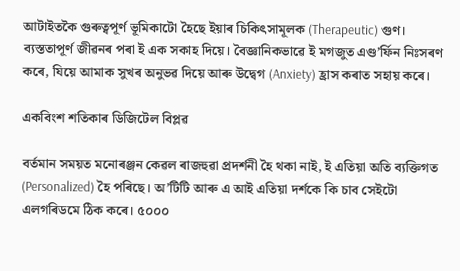আটাইতকৈ গুৰুত্বপূৰ্ণ ভূমিকাটো হৈছে ইয়াৰ চিকিৎসামূলক (Therapeutic) গুণ। ব্যস্ততাপূৰ্ণ জীৱনৰ পৰা ই এক সকাহ দিয়ে। বৈজ্ঞানিকভাৱে ই মগজুত এণ্ড’ৰ্ফিন নিঃসৰণ কৰে, যিয়ে আমাক সুখৰ অনুভৱ দিয়ে আৰু উদ্বেগ (Anxiety) হ্ৰাস কৰাত সহায় কৰে।

একবিংশ শতিকাৰ ডিজিটেল বিপ্লৱ

বৰ্তমান সময়ত মনোৰঞ্জন কেৱল ৰাজহুৱা প্ৰদৰ্শনী হৈ থকা নাই, ই এতিয়া অতি ব্যক্তিগত (Personalized) হৈ পৰিছে। অ’টিটি আৰু এ আই এতিয়া দর্শকে কি চাব সেইটো এলগৰিডমে ঠিক কৰে। ৫০০০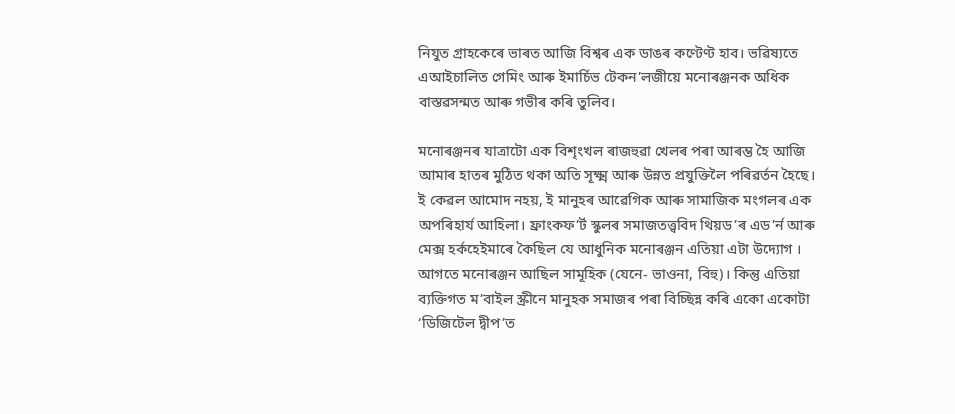নিযুত গ্রাহকেৰে ভাৰত আজি বিশ্বৰ এক ডাঙৰ কণ্টেণ্ট হাব। ভৱিষ্যতে এআইচালিত গেমিং আৰু ইমাৰ্চিভ টেকন’লজীয়ে মনোৰঞ্জনক অধিক বাস্তৱসন্মত আৰু গভীৰ কৰি তুলিব।

মনোৰঞ্জনৰ যাত্ৰাটো এক বিশৃংখল ৰাজহুৱা খেলৰ পৰা আৰম্ভ হৈ আজি আমাৰ হাতৰ মুঠিত থকা অতি সূক্ষ্ম আৰু উন্নত প্রযুক্তিলৈ পৰিৱৰ্তন হৈছে। ই কেৱল আমোদ নহয়, ই মানুহৰ আৱেগিক আৰু সামাজিক মংগলৰ এক অপৰিহাৰ্য আহিলা। ফ্রাংকফ’ৰ্ট স্কুলৰ সমাজতত্ত্ববিদ থিয়ড’ৰ এড’ৰ্ন আৰু মেক্স হৰ্কহেইমাৰে কৈছিল যে আধুনিক মনোৰঞ্জন এতিয়া এটা উদ্যোগ । আগতে মনোৰঞ্জন আছিল সামূহিক (যেনে- ভাওনা, বিহু)। কিন্তু এতিয়া ব্যক্তিগত ম’বাইল স্ক্রীনে মানুহক সমাজৰ পৰা বিচ্ছিন্ন কৰি একো একোটা ‘ডিজিটেল দ্বীপ’ত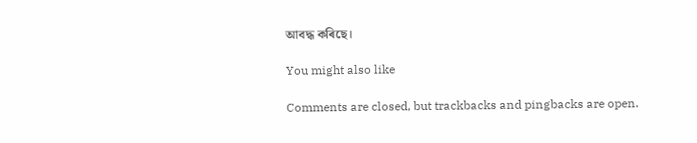আবদ্ধ কৰিছে।

You might also like

Comments are closed, but trackbacks and pingbacks are open.